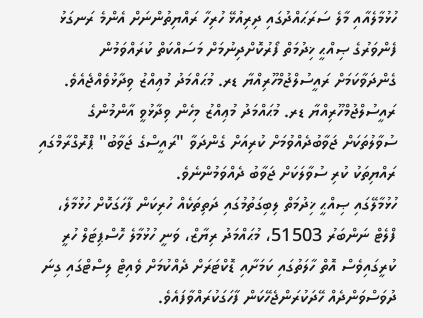ހުޅުމާލެއާއި މާލެ ސަރަޙައްދުގައި ދިރިއުޅޭ ހުރިހާ ރައްޔިތުންނަށް އެންމެ ރަނގަޅު ފެންވަރުގެ ޞިއްޙީ ޚިދުމަތް ފޯރުކޮށްދިނުމަށް މަސައްކަތް ކުރައްވަމުން ގެންދަވާކަމަށް ރައީސުލްޖުމްހޫރިއްޔާ ޑރ. މުޙައްމަދު މުޢިއްޒު ވިދާޅުވެއްޖެއެވެ.
ރައީސުލްޖުމްހޫރިއްޔާ ޑރ. މުޙައްމަދު މުޢިއްޒު މިހެން ވިދާޅުވީ އާންމުންގެ ސުވާލުތަކަށް ޖަވާބުދެއްވުމަށް ކުރިއަށް ގެންދަވާ "ރައީސްގެ ޖަވާބު" ޕްރޮގްރާމްގައި ރައްޔިތަކު ކުރި ސުވާލަކަށް ޖަވާބު ދެއްވަމުންނެވެ.
ހުޅުމާލޭގައި ޞިއްޙީ ޚިދުމަތް ލިބިގަތުމުގައި ދަތިތަކެއް ހުރިކަން ފާހަގަކޮށް ހުޅުމާލެ، ފްލެޓް ނަންބަރު 51503، މުޙައްމަދު ރިޔާޒް، ވަނީ ހުޅުމާލެ ހޮސްޕިޓަލް ހުރީ ކުރީގައިވެސް އޮތް ހާލަތުގައި ކަމަށާއި ޑޮކްޓަރަށް ދެއްކުމަށް ވެއިޓް ލިސްޓްގައި ގިނަ ދުވަސްވަންދެއް ހޭދަކުރަންޖެހޭކަން ފާހަގަކުރައްވާފައެވެ.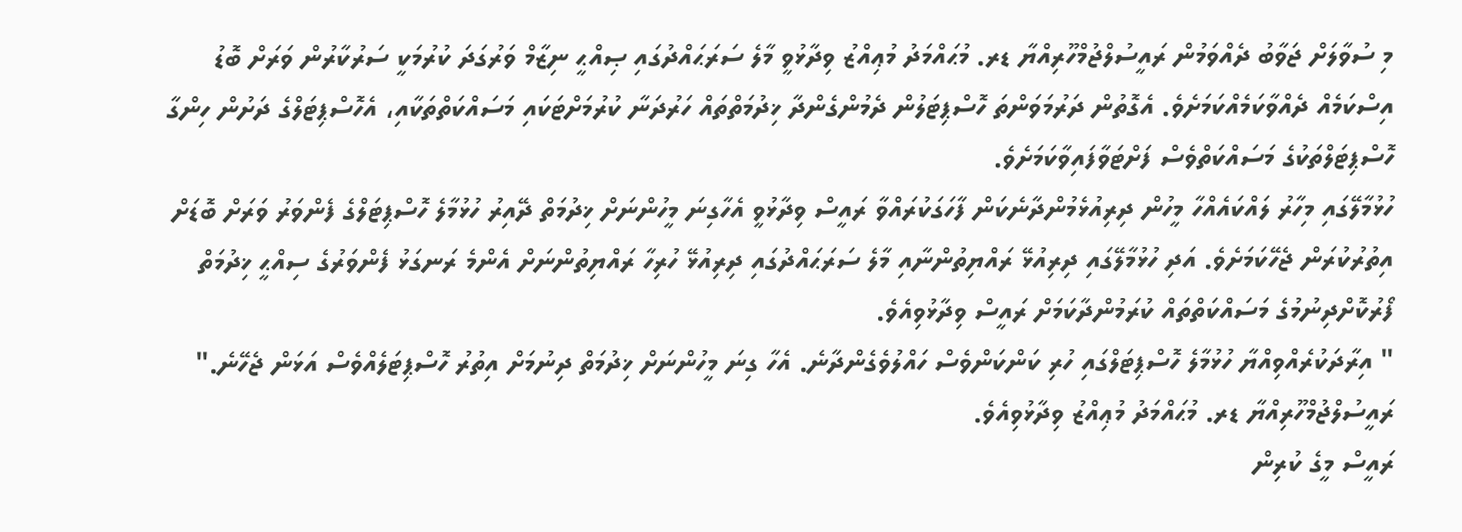މި ސުވާލަށް ޖަވާބު ދެއްވަމުން ރައީސުލްޖުމްހޫރިއްޔާ ޑރ. މުޙައްމަދު މުޢިއްޒު ވިދާޅުވީ މާލެ ސަރަޙައްދުގައި ޞިއްޙީ ނިޒާމް ވަރުގަދަ ކުރުމަކީ ސަރުކާރުން ވަރަށް ބޮޑު އިސްކަމެއް ދެއްވާކަމެއްކަމަށެވެ. އެގޮތުން ދަރުމަވަންތަ ހޮސްޕިޓަލުން ދެމުންގެންދާ ޚިދުމަތްތައް ހަރުދަނާ ކުރުމަށްޓަކައި މަސައްކަތްތަކާއި، އެހޮސްޕިޓަލްގެ ދަށުން ހިންގާ ހޮސްޕިޓަލްތަކުގެ މަސައްކަތްވެސް ފަށްޓަވާފައިވާކަމަށެވެ.
ހުޅުމާލޭގައި މިހާރު ލައްކައެއްހާ މީހުން ދިރިއުޅެމުންދާނެކަން ފާހަގަކުރައްވާ ރައީސް ވިދާޅުވީ އެހާގިނަ މީހުންނަށް ޚިދުމަތް ދޭއިރު ހުޅުމާލެ ހޮސްޕިޓަލްގެ ފެންވަރު ވަރަށް ބޮޑަށް އިތުރުކުރަން ޖެހޭކަމަށެވެ. އަދި ހުޅުމާލޭގައި ދިރިއުޅޭ ރައްޔިތުންނާއި މާލެ ސަރަޙައްދުގައި ދިރިއުޅޭ ހުރިހާ ރައްޔިތުންނަށް އެންމެ ރަނގަޅު ފެންވަރުގެ ސިއްޙީ ޚިދުމަތް ފޯރުކޮށްދިނުމުގެ މަސައްކަތްތައް ކުރަމުންދާކަމަށް ރައީސް ވިދާޅުވިއެވެ.
" އިރާދަކުރެއްވިއްޔާ ހުޅުމާލެ ހޮސްޕިޓަލްގައި ހުރި ކަންކަންވެސް ހައްލުވެގެންދާނެ. އެހާ ގިނަ މީހުންނަށް ޚިދުމަތް ދިނުމަށް އިތުރު ހޮސްޕިޓަލެއްވެސް އަޅަން ޖެހޭނެ." ރައީސުލްޖުމްހޫރިއްޔާ ޑރ. މުޙައްމަދު މުޢިއްޒު ވިދާޅުވިއެވެ.
ރައީސް މީގެ ކުރިން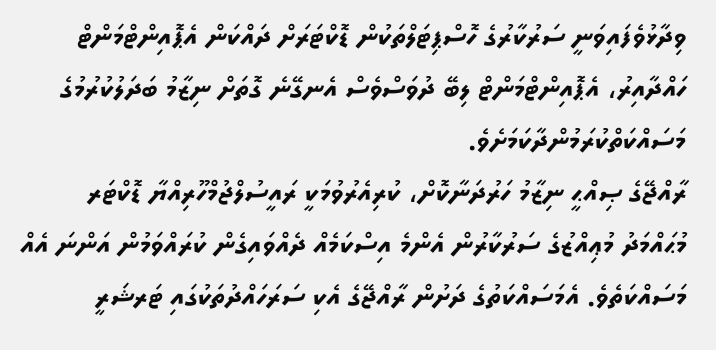ވިދާޅުވެފައިވަނީ ސަރުކާރުގެ ހޮސްޕިޓަލްތަކުން ޑޮކްޓަރަށް ދައްކަން އެޕޮއިންޓްމަންޓް ހައްދާއިރު، އެޕޮއިންޓްމަންޓް ލިބޭ ދުވަސްވެސް އެނގޭނެ ގޮތަށް ނިޒާމު ބަދަލުކުރުމުގެ މަސައްކަތްކުރަމުންދާކަމަށެވެ.
ރާއްޖޭގެ ޞިއްޙީ ނިޒާމު ހަރުދަނާކޮށް، ކުރިއެރުވުމަކީ ރައީސުލްޖުމްހޫރިއްޔާ ޑޮކްޓަރ މުޙައްމަދު މުޢިއްޒުގެ ސަރުކާރުން އެންމެ އިސްކަމެއް ދެއްވައިގެން ކުރައްވަމުން އަންނަ އެއް މަސައްކަތެވެ. އެމަސައްކަތުގެ ދަށުން ރާއްޖޭގެ އެކި ސަރަހައްދުތަކުގައި ޓަރޝަރީ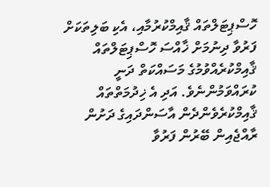ހޮސްޕިޓަލްތައް ޤާއިމްކުރުމާއި، އެކި ބަލިތަކަށް ފަރުވާ ދިނުމަށް ޚާއްސަ ހޮސްޕިޓަލްތައް ޤާއިމްކުރެއްވުމުގެ މަސައްކަތް ދަނީ ކުރައްވަމުންނެވެ. އަދި އެ ޚިދުމަތްތައް ޤާއިމްކުރެވެންދެން އާސަންދައިގެ ދަށުން ރާއްޖެއިން ބޭރުން ފަރުވާ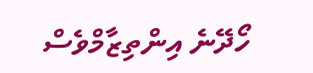ހޯދޭނެ އިންތިޒާމްވެސް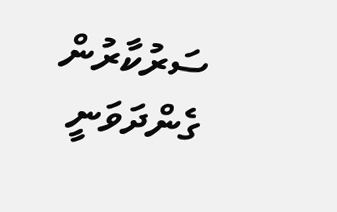ސަރުކާރުން ގެންދަވަނީ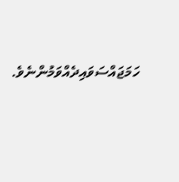ހަމަޖައްސަވައިދެއްވަމުންނެވެ.